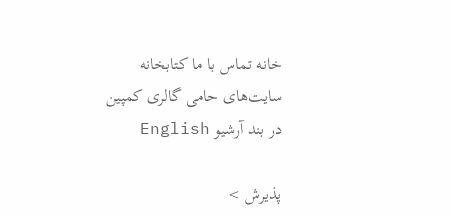خانه تماس با ما کتابخانه سایت‌های حامی گالری کمپین در بند آرشیو English

پذيرش >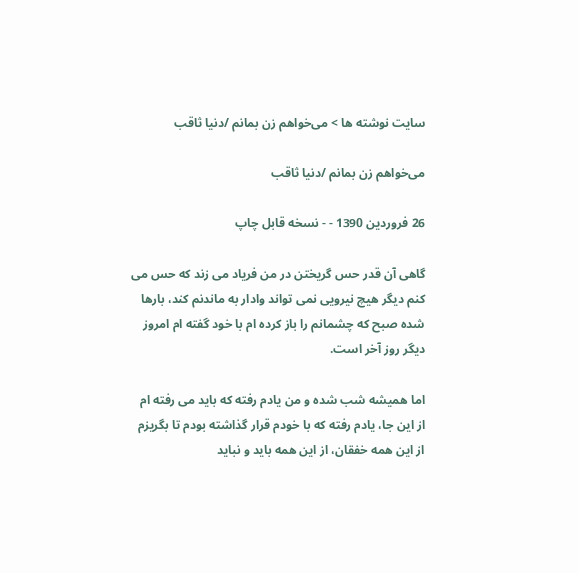سایت نوشته ها > می‌خواهم زن بمانم /دنیا ثاقب

می‌خواهم زن بمانم /دنیا ثاقب

26 فروردین 1390 - - نسخه قابل چاپ

گاهی آن قدر حس گریختن در من فریاد می زند که حس می کنم دیگر هیچ نیرویی نمی تواند وادار به ماندنم کند، بارها شده صبح که چشمانم را باز کرده ام با خود گفته ام امروز دیگر روز آخر است.

اما همیشه شب شده و من یادم رفته که باید می رفته ام از این جا، یادم رفته که با خودم قرار گذاشته بودم تا بگریزم از این همه خفقان، از این همه باید و نباید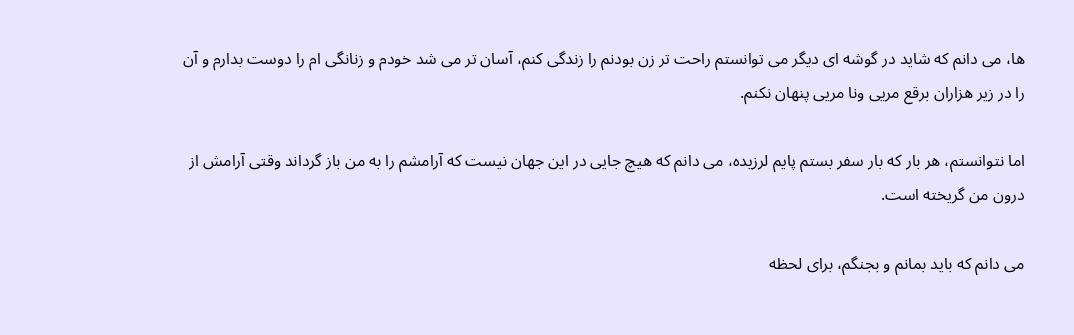ها، می دانم که شاید در گوشه ای دیگر می توانستم راحت تر زن بودنم را زندگی کنم، آسان تر می شد خودم و زنانگی ام را دوست بدارم و آن را در زیر هزاران برقع مریی ونا مریی پنهان نکنم.

اما نتوانستم، هر بار که بار سفر بستم پایم لرزیده، می دانم که هیچ جایی در این جهان نیست که آرامشم را به من باز گرداند وقتی آرامش از درون من گریخته است.

می دانم که باید بمانم و بجنگم، برای لحظه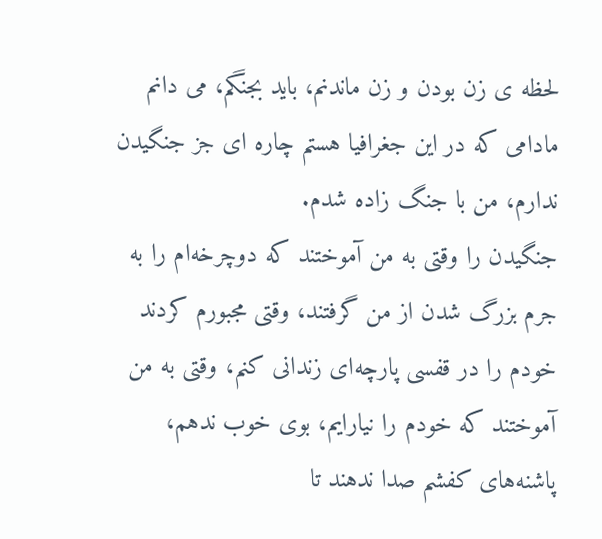لحظه ی زن بودن و زن ماندنم، باید بجنگم، می دانم مادامی که در این جغرافیا هستم چاره ای جز جنگیدن ندارم، من با جنگ زاده شدم.
جنگیدن را وقتی به من آموختند که دوچرخه‌ام را به جرم بزرگ شدن از من گرفتند، وقتی مجبورم کردند خودم را در قفسی پارچه‌ای زندانی کنم، وقتی به من آموختند که خودم را نیارایم، بوی خوب ندهم، پاشنه‌های کفشم صدا ندهند تا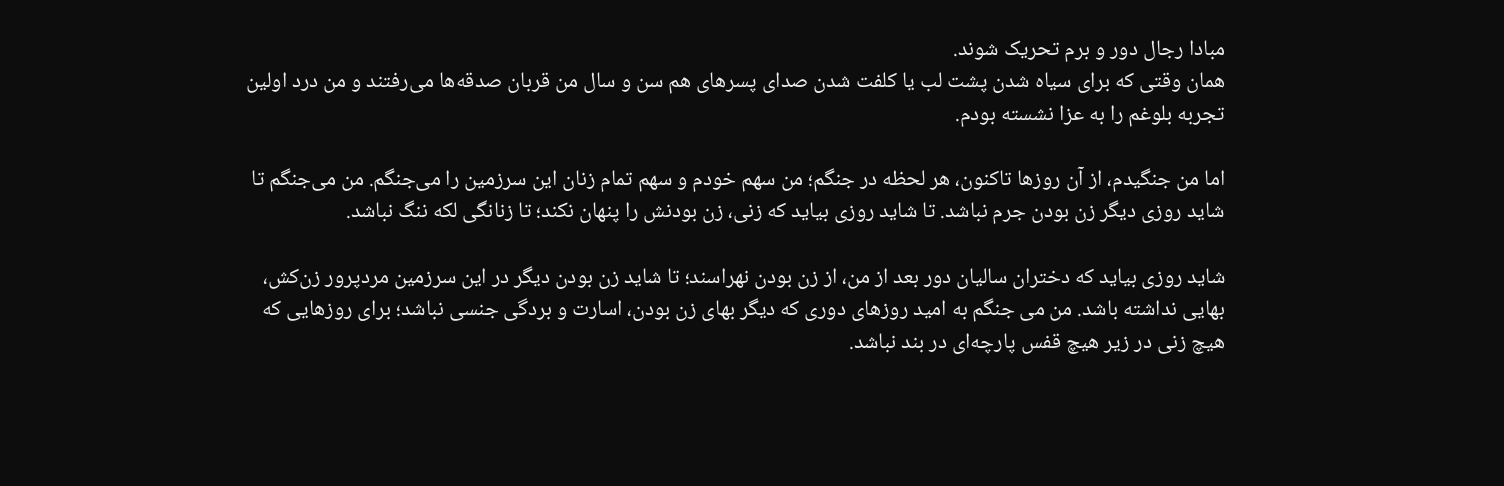مبادا رجال دور و برم تحریک شوند.
همان وقتی که برای سیاه شدن پشت لب یا کلفت شدن صدای پسرهای هم سن و سال من قربان صدقه‌ها می‌رفتند و من درد اولین تجربه بلوغم را به عزا نشسته بودم.

اما من جنگیدم، از آن روزها تاکنون، هر لحظه در جنگم؛ من سهم خودم و سهم تمام زنان این سرزمین را می‌جنگم. من می‌جنگم تا شاید روزی دیگر زن بودن جرم نباشد. تا شاید روزی بیاید که زنی، زن بودنش را پنهان نکند؛ تا زنانگی لکه ننگ نباشد.

شاید روزی بیاید که دختران سالیان دور بعد از من، از زن بودن نهراسند؛ تا شاید زن بودن دیگر در این سرزمین مردپرور زن‌کش، بهایی نداشته باشد. من می جنگم به امید روزهای دوری که دیگر بهای زن بودن، اسارت و بردگی جنسی نباشد؛ برای روزهایی که هیچ زنی در زیر هیچ قفس پارچه‌ای در بند نباشد.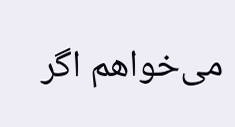می‌خواهم اگر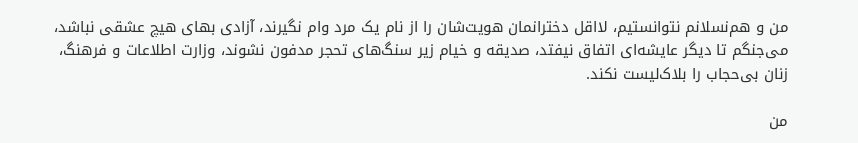من و هم‌نسلانم نتوانستیم، لااقل دخترانمان هویت‌شان را از نام یک مرد وام نگیرند، آزادی بهای هیچ عشقی نباشد، می‌جنگم تا دیگر عایشه‌ای اتفاق نیفتد، صدیقه و خیام زیر سنگ‌های تحجر مدفون نشوند، وزارت اطلاعات و فرهنگ، زنان بی‌حجاب را بلاک‌لیست نکند.

من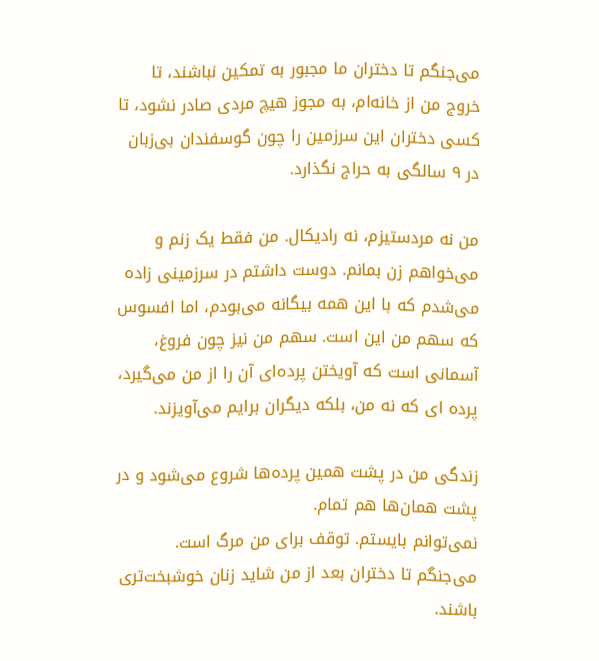می‌جنگم تا دختران ما مجبور به تمکین نباشند، تا خروج من از خانه‌ام، به مجوز هیچ مردی صادر نشود، تا کسی دختران این سرزمین را چون گوسفندان بی‌زبان در ٩ سالگی به حراج نگذارد.

من نه مردستیزم، نه رادیکال. من فقط یک زنم و می‌خواهم زن بمانم. دوست داشتم در سرزمینی زاده می‌شدم که با این همه بیگانه می‌بودم، اما افسوس که سهم من این است. سهم من نیز چون فروغ، آسمانی است که آویختن پرده‌ای آن را از من می‌گیرد، پرده ای که نه من، بلکه دیگران برایم می‌آویزند.

زندگی من در پشت همین پرده‌ها شروع می‌شود و در پشت همان‌ها هم تمام.
نمی‌توانم بایستم. توقف برای من مرگ است. می‌جنگم تا دختران بعد از من شاید زنان خوشبخت‌تری باشند.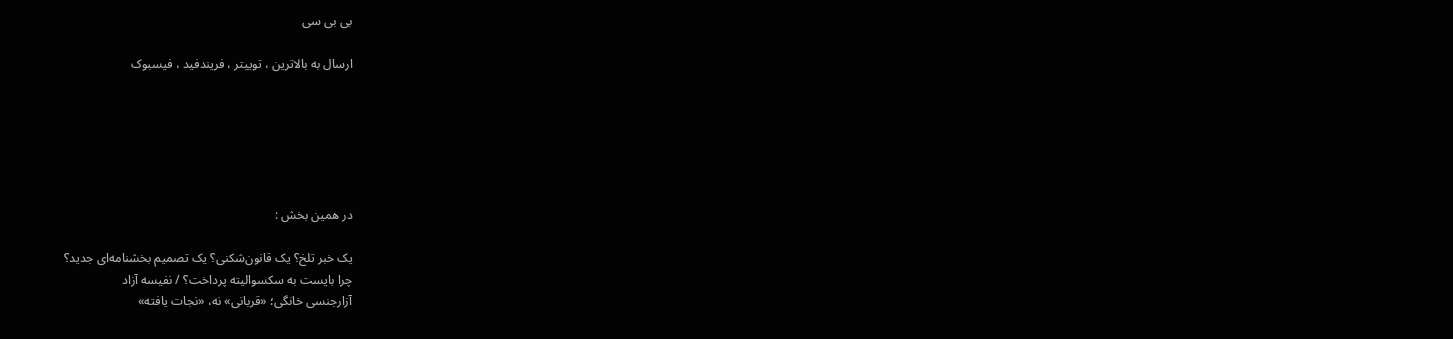بی بی سی

ارسال به بالاترین ، توییتر ، فریندفید ، فیسبوک






در همين بخش :

یک خبر تلخ؟ یک قانون‌شکنی؟ یک تصمیم بخشنامه‌ای جدید؟
چرا بایست به سکسوالیته پرداخت؟ / نفیسه آزاد
آزارجنسی خانگی؛ «قربانی» نه، «نجات یافته»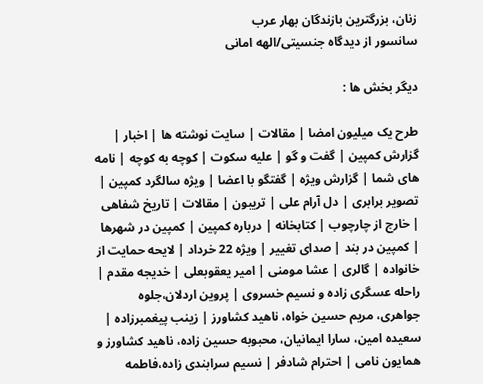زنان، بزرگترین بازندگان بهار عرب
سانسور از دیدگاه جنسیتی/الهه‌ امانی

ديگر بخش ها :

طرح یک میلیون امضا | مقالات | سایت نوشته ها | اخبار | گزارش كمپين | گفت و گو | علیه سکوت | كوچه به كوچه | نامه های شما | گزارش ویژه | گفتگو با اعضا | ویژه سالگرد کمپین | تصویر برابری | دل آرام علی | تریبون | مقالات | تاریخ شفاهی | خارج از چارچوب | کتابخانه | درباره کمپین | کمپین در شهرها | کمپین در بند | صدای تغییر | ویژه 22 خرداد | لایحه حمایت از خانواده | گالری | عشا مومنی | امیر یعقوبعلی | خدیجه مقدم | راحله عسگری زاده و نسیم خسروی | پروین اردلان،جلوه جواهری، مریم حسین خواه، ناهید کشاورز | زینب پیغمبرزاده | سعیده امین، سارا ایمانیان، محبوبه حسین زاده، ناهید کشاورز و همایون نامی | احترام شادفر | نسیم سرابندی زاده،فاطمه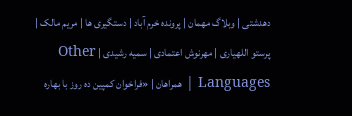دهدشتی | وبلاگ مهمان | پرونده خرم آباد | دستگیری ها | مریم مالک | پرستو اللهیاری | مهرنوش اعتمادی | سمیه رشیدی | Other Languages | همراهان | «فراخوان کمپین ده روز با بهاره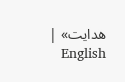هدایت» | English